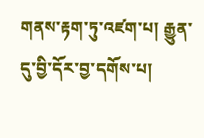གནས་རྟག་ཏུ་འཛག་པ། རྒྱུན་དུ་བྱི་དོར་བྱ་དགོས་པ།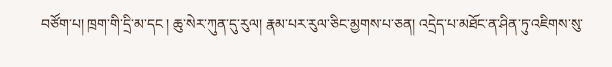བཙོག་པ། ཁྲག་གི་དྲི་མ་དང ། ཆུ་སེར་ཀུན་དུ་རུལ། རྣམ་པར་རུལ་ཅིང་མྱགས་པ་ཅན། འདྲེད་པ་མཐོང་ན་ཤིན་ཏུ་འཇིགས་སུ་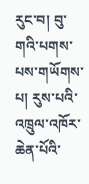རུང་བ། བུ་གའི་པགས་པས་གཡོགས་པ། རུས་པའི་འཁྲུལ་འཁོར་ཆེན་པོའི་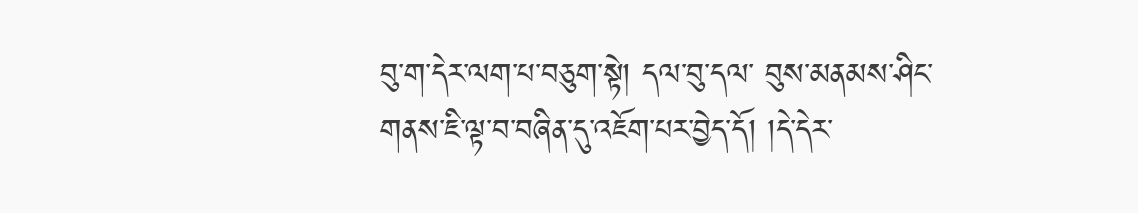བུ་ག་དེར་ལག་པ་བཅུག་སྟེ། དལ་བུ་དལ་ བུས་མནམས་ཤིང་གནས་ཇི་ལྟ་བ་བཞིན་དུ་འཇོག་པར་བྱེད་དོ། །དེ་དེར་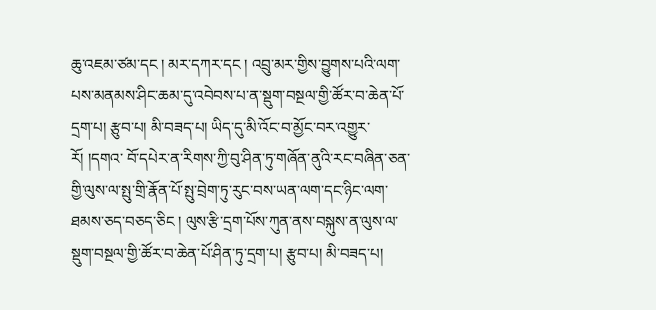ཆུ་འཇམ་ཙམ་དང ། མར་དཀར་དང ། འབྲུ་མར་གྱིས་བྱུགས་པའི་ལག་པས་མནམས་ཤིང་ཆམ་དུ་འབེབས་པ་ན་སྡུག་བསྔལ་གྱི་ཚོར་བ་ཆེན་པོ་དྲག་པ། རྩུབ་པ། མི་བཟད་པ། ཡིད་དུ་མི་འོང་བ་མྱོང་བར་འགྱུར་རོ། །དགའ་ བོ་དཔེར་ན་རིགས་ཀྱི་བུ་ཤིན་ཏུ་གཞོན་ནུའི་རང་བཞིན་ཅན་གྱི་ལུས་ལ་སྤུ་གྲི་རྣོན་པོ་སྤུ་བྲེག་ཏུ་རུང་བས་ཡན་ལག་དང་ཉིང་ལག་ཐམས་ཅད་བཅད་ཅིང ། ལུས་རྩི་དྲག་པོས་ཀུན་ནས་བསྐུས་ན་ལུས་ལ་སྡུག་བསྔལ་གྱི་ཚོར་བ་ཆེན་པོ་ཤིན་ཏུ་དྲག་པ། རྩུབ་པ། མི་བཟད་པ།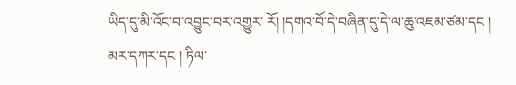ཡིད་དུ་མི་འོང་བ་འབྱུང་བར་འགྱུར་ རོ། །དགའ་བོ་དེ་བཞིན་དུ་དེ་ལ་ཆུ་འཇམ་ཙམ་དང ། མར་དཀར་དང ། ཏིལ་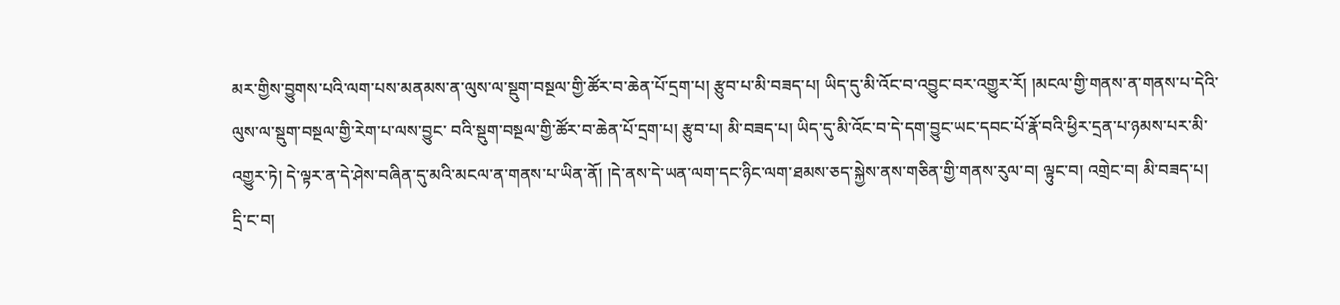མར་གྱིས་བྱུགས་པའི་ལག་པས་མནམས་ན་ལུས་ལ་སྡུག་བསྔལ་གྱི་ཚོར་བ་ཆེན་པོ་དྲག་པ། རྩུབ་པ་མི་བཟད་པ། ཡིད་དུ་མི་འོང་བ་འབྱུང་བར་འགྱུར་རོ། །མངལ་གྱི་གནས་ན་གནས་པ་དེའི་ལུས་ལ་སྡུག་བསྔལ་གྱི་རེག་པ་ལས་བྱུང་ བའི་སྡུག་བསྔལ་གྱི་ཚོར་བ་ཆེན་པོ་དྲག་པ། རྩུབ་པ། མི་བཟད་པ། ཡིད་དུ་མི་འོང་བ་དེ་དག་བྱུང་ཡང་དབང་པོ་རྣོ་བའི་ཕྱིར་དྲན་པ་ཉམས་པར་མི་འགྱུར་ཏེ། དེ་ལྟར་ན་དེ་ཤེས་བཞིན་དུ་མའི་མངལ་ན་གནས་པ་ཡིན་ནོ། །དེ་ནས་དེ་ཡན་ལག་དང་ཉིང་ལག་ཐམས་ཅད་སྐྱེས་ནས་གཅིན་གྱི་གནས་རུལ་བ། ལྟུང་བ། འགྲེང་བ། མི་བཟད་པ། དྲི་ང་བ།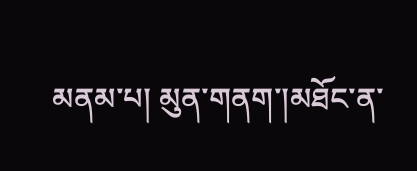མནམ་པ། མུན་གནག་།མཐོང་ན་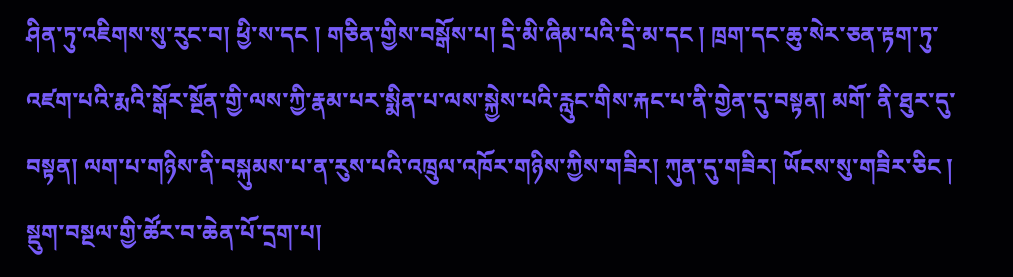ཤིན་ཏུ་འཇིགས་སུ་རུང་བ། ཕྱི་ས་དང ། གཅིན་གྱིས་བསྒོས་པ། དྲི་མི་ཞིམ་པའི་དྲི་མ་དང ། ཁྲག་དང་ཆུ་སེར་ཅན་རྟག་ཏུ་འཛག་པའི་རྨའི་སྒོར་སྔོན་གྱི་ལས་ཀྱི་རྣམ་པར་སྨིན་པ་ལས་སྐྱེས་པའི་རླུང་གིས་རྐང་པ་ནི་གྱེན་དུ་བསྟན། མགོ་ ནི་ཐུར་དུ་བསྟན། ལག་པ་གཉིས་ནི་བསྐུམས་པ་ན་རུས་པའི་འཁྲུལ་འཁོར་གཉིས་ཀྱིས་གཟིར། ཀུན་དུ་གཟིར། ཡོངས་སུ་གཟིར་ཅིང ། སྡུག་བསྔལ་གྱི་ཚོར་བ་ཆེན་པོ་དྲག་པ།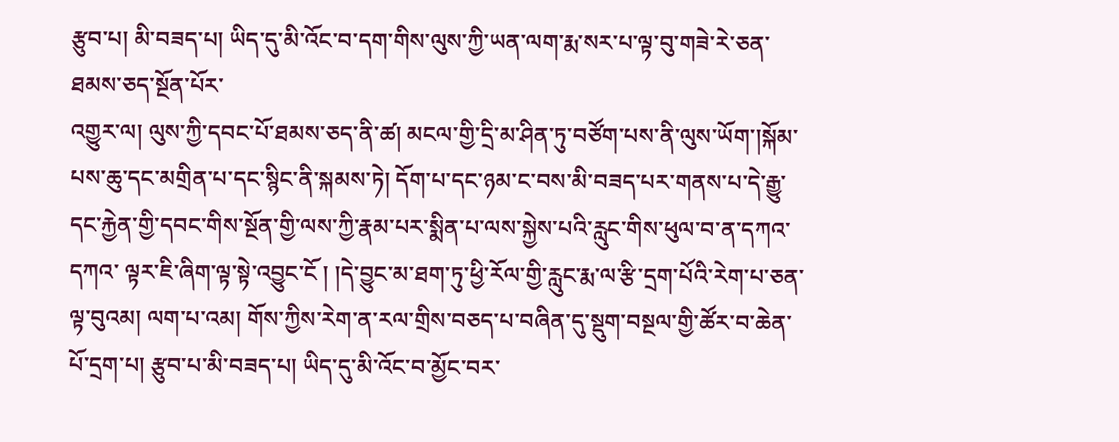རྩུབ་པ། མི་བཟད་པ། ཡིད་དུ་མི་འོང་བ་དག་གིས་ལུས་ཀྱི་ཡན་ལག་རྨ་སར་པ་ལྟ་བུ་གཟེ་རེ་ཅན་ཐམས་ཅད་སྔོན་པོར་
འགྱུར་ལ། ལུས་ཀྱི་དབང་པོ་ཐམས་ཅད་ནི་ཚ། མངལ་གྱི་དྲི་མ་ཤིན་ཏུ་བཙོག་པས་ནི་ལུས་ཡོག་།སྐོམ་པས་ཆུ་དང་མགྲིན་པ་དང་སྙིང་ནི་སྐམས་ཏེ། དོག་པ་དང་ཉམ་ང་བས་མི་བཟད་པར་གནས་པ་དེ་རྒྱུ་དང་རྐྱེན་གྱི་དབང་གིས་སྔོན་གྱི་ལས་ཀྱི་རྣམ་པར་སྨིན་པ་ལས་སྐྱེས་པའི་རླུང་གིས་ཕུལ་བ་ན་དཀའ་དཀའ་ ལྟར་ཇི་ཞིག་ལྟ་སྟེ་འབྱུང་ངོ ། །དེ་བྱུང་མ་ཐག་ཏུ་ཕྱི་རོལ་གྱི་རླུང་རྨ་ལ་རྩི་དྲག་པོའི་རེག་པ་ཅན་ལྟ་བུའམ། ལག་པ་འམ། གོས་ཀྱིས་རེག་ན་རལ་གྲིས་བཅད་པ་བཞིན་དུ་སྡུག་བསྔལ་གྱི་ཚོར་བ་ཆེན་པོ་དྲག་པ། རྩུབ་པ་མི་བཟད་པ། ཡིད་དུ་མི་འོང་བ་མྱོང་བར་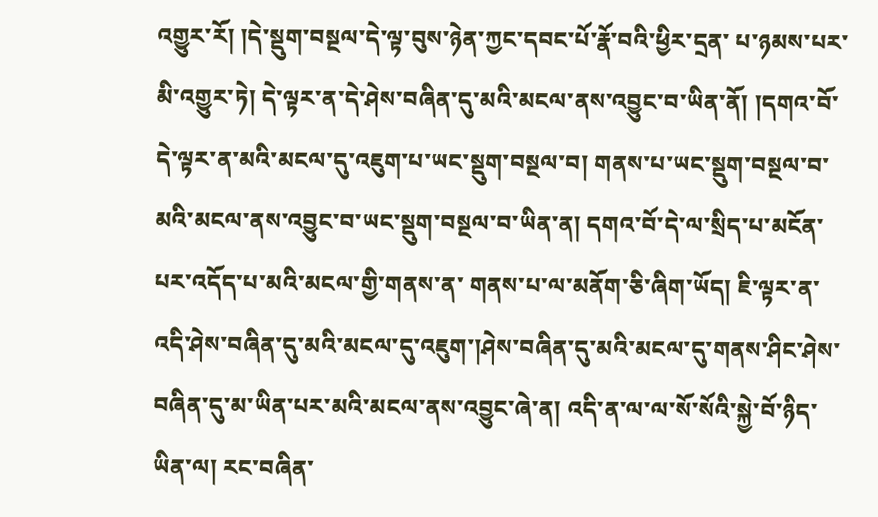འགྱུར་རོ། །དེ་སྡུག་བསྔལ་དེ་ལྟ་བུས་ཉེན་ཀྱང་དབང་པོ་རྣོ་བའི་ཕྱིར་དྲན་ པ་ཉམས་པར་མི་འགྱུར་ཏེ། དེ་ལྟར་ན་དེ་ཤེས་བཞིན་དུ་མའི་མངལ་ནས་འབྱུང་བ་ཡིན་ནོ། །དགའ་བོ་དེ་ལྟར་ན་མའི་མངལ་དུ་འཇུག་པ་ཡང་སྡུག་བསྔལ་བ། གནས་པ་ཡང་སྡུག་བསྔལ་བ་མའི་མངལ་ནས་འབྱུང་བ་ཡང་སྡུག་བསྔལ་བ་ཡིན་ན། དགའ་བོ་དེ་ལ་སྲིད་པ་མངོན་པར་འདོད་པ་མའི་མངལ་གྱི་གནས་ན་ གནས་པ་ལ་མནོག་ཅི་ཞིག་ཡོད། ཇི་ལྟར་ན་འདི་ཤེས་བཞིན་དུ་མའི་མངལ་དུ་འཇུག་།ཤེས་བཞིན་དུ་མའི་མངལ་དུ་གནས་ཤིང་ཤེས་བཞིན་དུ་མ་ཡིན་པར་མའི་མངལ་ནས་འབྱུང་ཞེ་ན། འདི་ན་ལ་ལ་སོ་སོའི་སྐྱེ་བོ་ཉིད་ཡིན་ལ། རང་བཞིན་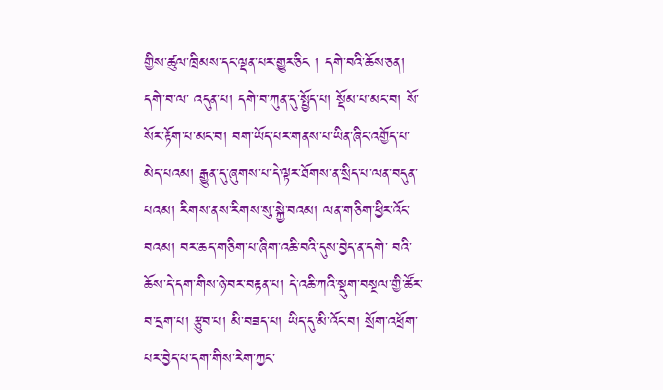གྱིས་ཚུལ་ཁྲིམས་དང་ལྡན་པར་གྱུར་ཅིང ། དགེ་བའི་ཆོས་ཅན། དགེ་བ་ལ་ འདུན་པ། དགེ་བ་ཀུན་དུ་སྤྱོད་པ། སྡོམ་པ་མང་བ། སོ་སོར་རྟོག་པ་མང་བ། བག་ཡོད་པར་གནས་པ་ཡིན་ཞིང་འགྱོད་པ་མེད་པའམ། རྒྱུན་དུ་ཞུགས་པ་དེ་ལྟར་ཐོགས་ན་སྲིད་པ་ལན་བདུན་པའམ། རིགས་ནས་རིགས་སུ་སྐྱེ་བའམ། ལན་གཅིག་ཕྱིར་འོང་བའམ། བར་ཆད་གཅིག་པ་ཞིག་འཆི་བའི་དུས་བྱེད་ན་དགེ་ བའི་ཆོས་དེ་དག་གིས་ཉེ་བར་བརྟན་པ། དེ་འཆི་ཀའི་སྡུག་བསྔལ་གྱི་ཚོར་བ་དྲག་པ། རྩུབ་པ། མི་བཟད་པ། ཡིད་དུ་མི་འོང་བ། སྲོག་འཕྲོག་པར་བྱེད་པ་དག་གིས་རེག་ཀྱང་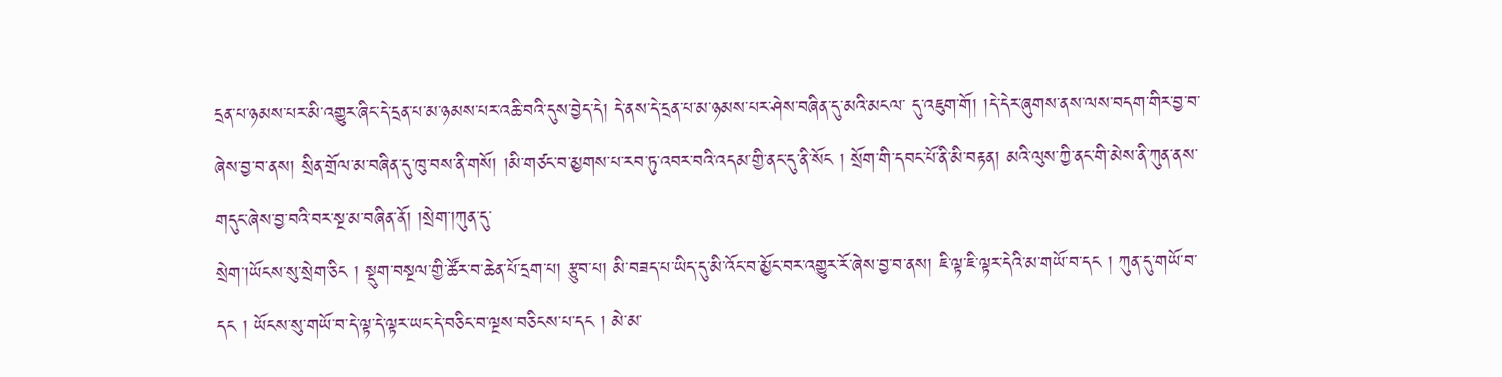དྲན་པ་ཉམས་པར་མི་འགྱུར་ཞིང་དེ་དྲན་པ་མ་ཉམས་པར་འཆི་བའི་དུས་བྱེད་དེ། དེ་ནས་དེ་དྲན་པ་མ་ཉམས་པར་ཤེས་བཞིན་དུ་མའི་མངལ་ དུ་འཇུག་གོ། །དེ་དེར་ཞུགས་ནས་ལས་བདག་གིར་བྱ་བ་ཞེས་བྱ་བ་ནས། སྲིན་གྲོལ་མ་བཞིན་དུ་ཁུ་བས་ནི་གསོ། །མི་གཙང་བ་མྱགས་པ་རབ་ཏུ་འབར་བའི་འདམ་གྱི་ནང་དུ་ནི་སོང ། སྲོག་གི་དབང་པོ་ནི་མི་བརྟན། མའི་ལུས་ཀྱི་ནང་གི་མེས་ནི་ཀུན་ནས་གདུང་ཞེས་བྱ་བའི་བར་སྔ་མ་བཞིན་ནོ། །སྲེག་།ཀུན་དུ་
སྲེག་།ཡོངས་སུ་སྲེག་ཅིང ། སྡུག་བསྔལ་གྱི་ཚོར་བ་ཆེན་པོ་དྲག་པ། རྩུབ་པ། མི་བཟད་པ་ཡིད་དུ་མི་འོང་བ་མྱོང་བར་འགྱུར་རོ་ཞེས་བྱ་བ་ནས། ཇི་ལྟ་ཇི་ལྟར་དེའི་མ་གཡོ་བ་དང ། ཀུན་དུ་གཡོ་བ་དང ། ཡོངས་སུ་གཡོ་བ་དེ་ལྟ་དེ་ལྟར་ཡང་དེ་བཅིང་བ་ལྔས་བཅིངས་པ་དང ། མེ་མ་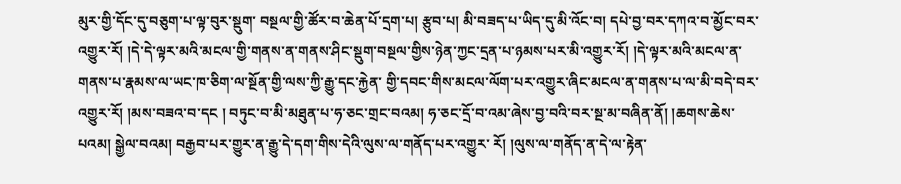མུར་གྱི་དོང་དུ་བཅུག་པ་ལྟ་བུར་སྡུག་ བསྔལ་གྱི་ཚོར་བ་ཆེན་པོ་དྲག་པ། རྩུབ་པ། མི་བཟད་པ་ཡིད་དུ་མི་འོང་བ། དཔེ་བྱ་བར་དཀའ་བ་མྱོང་བར་འགྱུར་རོ། །དེ་དེ་ལྟར་མའི་མངལ་གྱི་གནས་ན་གནས་ཤིང་སྡུག་བསྔལ་གྱིས་ཉེན་ཀྱང་དྲན་པ་ཉམས་པར་མི་འགྱུར་རོ། །དེ་ལྟར་མའི་མངལ་ན་གནས་པ་རྣམས་ལ་ཡང་ཁ་ཅིག་ལ་སྔོན་གྱི་ལས་ཀྱི་རྒྱུ་དང་རྐྱེན་ གྱི་དབང་གིས་མངལ་ལོག་པར་འགྱུར་ཞིང་མངལ་ན་གནས་པ་ལ་མི་བདེ་བར་འགྱུར་རོ། །མས་བཟའ་བ་དང ། བཏུང་བ་མི་མཐུན་པ་ཧ་ཅང་གྲང་བའམ། ཧ་ཅང་དྲོ་བ་འམ་ཞེས་བྱ་བའི་བར་སྔ་མ་བཞིན་ནོ། །ཆགས་ཆེས་པའམ། སྒྱེལ་བའམ། བརྒྱབ་པར་གྱུར་ན་རྒྱུ་དེ་དག་གིས་དེའི་ལུས་ལ་གནོད་པར་འགྱུར་ རོ། །ལུས་ལ་གནོད་ན་དེ་ལ་རྟེན་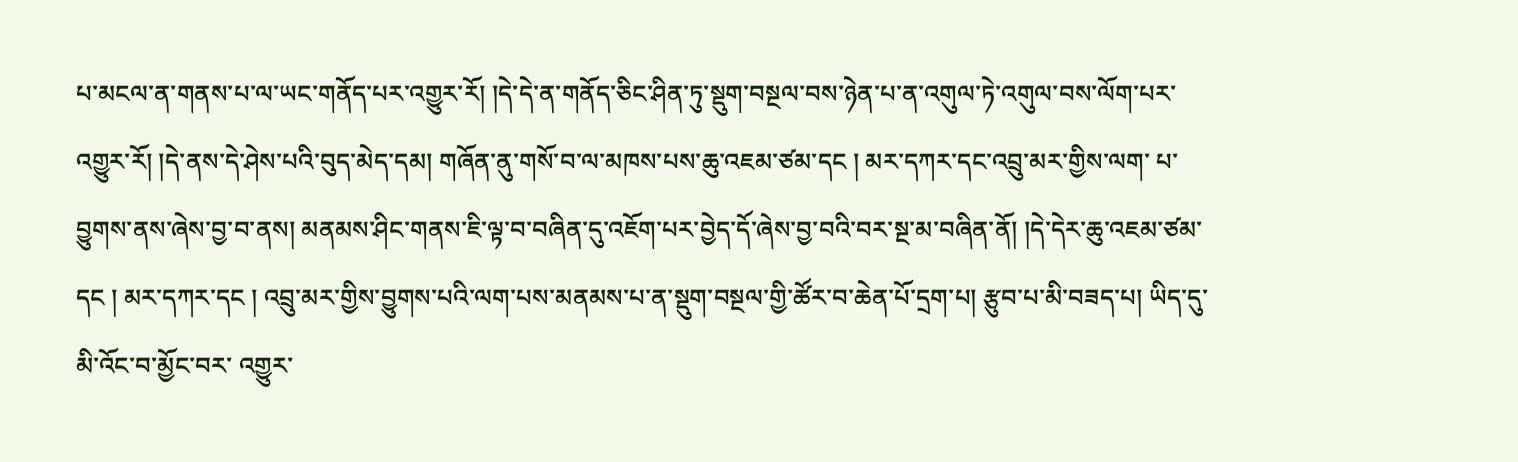པ་མངལ་ན་གནས་པ་ལ་ཡང་གནོད་པར་འགྱུར་རོ། །དེ་དེ་ན་གནོད་ཅིང་ཤིན་ཏུ་སྡུག་བསྔལ་བས་ཉེན་པ་ན་འགུལ་ཏེ་འགུལ་བས་ལོག་པར་འགྱུར་རོ། །དེ་ནས་དེ་ཤེས་པའི་བུད་མེད་དམ། གཞོན་ནུ་གསོ་བ་ལ་མཁས་པས་ཆུ་འཇམ་ཙམ་དང ། མར་དཀར་དང་འབྲུ་མར་གྱིས་ལག་ པ་བྱུགས་ནས་ཞེས་བྱ་བ་ནས། མནམས་ཤིང་གནས་ཇི་ལྟ་བ་བཞིན་དུ་འཇོག་པར་བྱེད་དོ་ཞེས་བྱ་བའི་བར་སྔ་མ་བཞིན་ནོ། །དེ་དེར་ཆུ་འཇམ་ཙམ་དང ། མར་དཀར་དང ། འབྲུ་མར་གྱིས་བྱུགས་པའི་ལག་པས་མནམས་པ་ན་སྡུག་བསྔལ་གྱི་ཚོར་བ་ཆེན་པོ་དྲག་པ། རྩུབ་པ་མི་བཟད་པ། ཡིད་དུ་མི་འོང་བ་མྱོང་བར་ འགྱུར་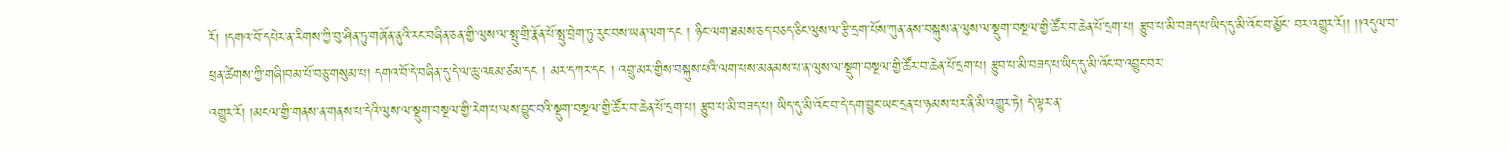རོ། །དགའ་བོ་དཔེར་ན་རིགས་ཀྱི་བུ་ཤིན་ཏུ་གཞོན་ནུའི་རང་བཞིན་ཅན་གྱི་ལུས་ལ་སྤུ་གྲི་རྣོན་པོ་སྤུ་བྲེག་ཏུ་རུང་བས་ཡན་ལག་དང ། ཉིང་ལག་ཐམས་ཅད་བཅད་ཅིང་ལུས་ལ་རྩི་དྲག་པོས་ཀུན་ནས་བསྐུས་ན་ལུས་ལ་སྡུག་བསྔལ་གྱི་ཚོར་བ་ཆེན་པོ་དྲག་པ། རྩུབ་པ་མི་བཟད་པ་ཡིད་དུ་མི་འོང་བ་མྱོང་ བར་འགྱུར་རོ།། །།འདུལ་བ་ཕྲན་ཚེགས་ཀྱི་གཞི།བམ་པོ་བཅུ་གསུམ་པ། དགའ་བོ་དེ་བཞིན་དུ་དེ་ལ་ཆུ་འཇམ་ཙམ་དང ། མར་དཀར་དང ། འབྲུ་མར་གྱིས་བསྐུས་པའི་ལག་པས་མནམས་པ་ན་ལུས་ལ་སྡུག་བསྔལ་གྱི་ཚོར་བ་ཆེན་པོ་དྲག་པ། རྩུབ་པ་མི་བཟད་པ་ཡིད་དུ་མི་འོང་བ་འབྱུང་བར་
འགྱུར་རོ། །མངལ་གྱི་གནས་ན་གནས་པ་དེའི་ལུས་ལ་སྡུག་བསྔལ་གྱི་རེག་པ་ལས་བྱུང་བའི་སྡུག་བསྔལ་གྱི་ཚོར་བ་ཆེན་པོ་དྲག་པ། རྩུབ་པ་མི་བཟད་པ། ཡིད་དུ་མི་འོང་བ་དེ་དག་བྱུང་ཡང་དྲན་པ་ཉམས་པར་ནི་མི་འགྱུར་ཏེ། དེ་ལྟར་ན་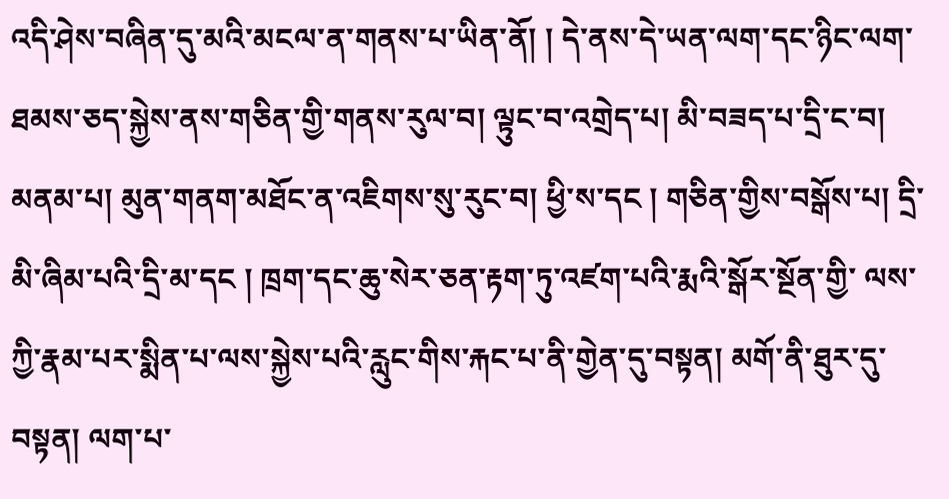འདི་ཤེས་བཞིན་དུ་མའི་མངལ་ན་གནས་པ་ཡིན་ནོ། ། དེ་ནས་དེ་ཡན་ལག་དང་ཉིང་ལག་ཐམས་ཅད་སྐྱེས་ནས་གཅིན་གྱི་གནས་རུལ་བ། ལྟུང་བ་འགྲེད་པ། མི་བཟད་པ་དྲི་ང་བ། མནམ་པ། མུན་གནག་མཐོང་ན་འཇིགས་སུ་རུང་བ། ཕྱི་ས་དང ། གཅིན་གྱིས་བསྒོས་པ། དྲི་མི་ཞིམ་པའི་དྲི་མ་དང ། ཁྲག་དང་ཆུ་སེར་ཅན་རྟག་ཏུ་འཛག་པའི་རྨའི་སྒོར་སྔོན་གྱི་ ལས་ཀྱི་རྣམ་པར་སྨིན་པ་ལས་སྐྱེས་པའི་རླུང་གིས་རྐང་པ་ནི་གྱེན་དུ་བསྟན། མགོ་ནི་ཐུར་དུ་བསྟན། ལག་པ་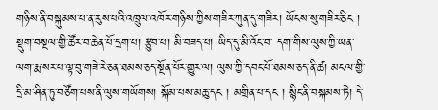གཉིས་ནི་བསྐུམས་པ་ན་རུས་པའི་འཁྲུལ་འཁོར་གཉིས་ཀྱིས་གཟིར་ཀུན་དུ་གཟིར། ཡོངས་སུ་གཟིར་ཅིང ། སྡུག་བསྔལ་གྱི་ཚོར་བ་ཆེན་པོ་དྲག་པ། རྩུབ་པ། མི་བཟད་པ། ཡིད་དུ་མི་འོང་བ་ དག་གིས་ལུས་ཀྱི་ཡན་ལག་རྨ་སར་པ་ལྟ་བུ་གཟེ་རེ་ཅན་ཐམས་ཅད་སྔོན་པོར་གྱུར་ལ། ལུས་ཀྱི་དབང་པོ་ཐམས་ཅད་ནི་ཚ། མངལ་གྱི་དྲི་མ་ཤིན་ཏུ་བཙོག་པས་ནི་ལུས་གཡོགས། སྐོམ་པས་མཆུ་དང ། མགྲིན་པ་དང ། སྙིང་ནི་བསྐམས་ཏེ། དེ་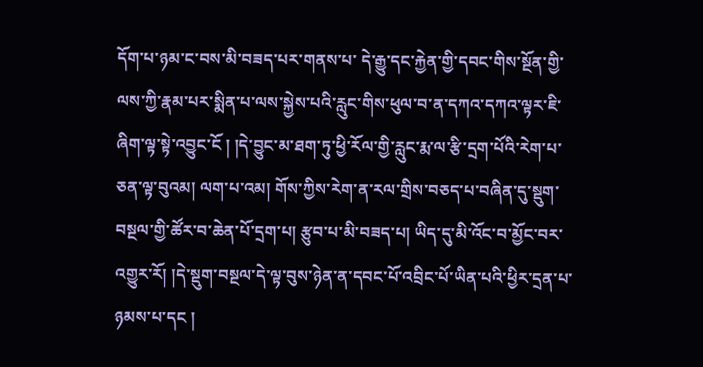དོག་པ་ཉམ་ང་བས་མི་བཟད་པར་གནས་པ་ དེ་རྒྱུ་དང་རྐྱེན་གྱི་དབང་གིས་སྔོན་གྱི་ལས་ཀྱི་རྣམ་པར་སྨིན་པ་ལས་སྐྱེས་པའི་རླུང་གིས་ཕུལ་བ་ན་དཀའ་དཀའ་ལྟར་ཇི་ཞིག་ལྟ་སྟེ་འབྱུང་ངོ ། །དེ་བྱུང་མ་ཐག་ཏུ་ཕྱི་རོལ་གྱི་རླུང་རྨ་ལ་རྩི་དྲག་པོའི་རེག་པ་ཅན་ལྟ་བུའམ། ལག་པ་འམ། གོས་ཀྱིས་རེག་ན་རལ་གྲིས་བཅད་པ་བཞིན་དུ་སྡུག་ བསྔལ་གྱི་ཚོར་བ་ཆེན་པོ་དྲག་པ། རྩུབ་པ་མི་བཟད་པ། ཡིད་དུ་མི་འོང་བ་མྱོང་བར་འགྱུར་རོ། །དེ་སྡུག་བསྔལ་དེ་ལྟ་བུས་ཉེན་ན་དབང་པོ་འབྲིང་པོ་ཡིན་པའི་ཕྱིར་དྲན་པ་ཉམས་པ་དང །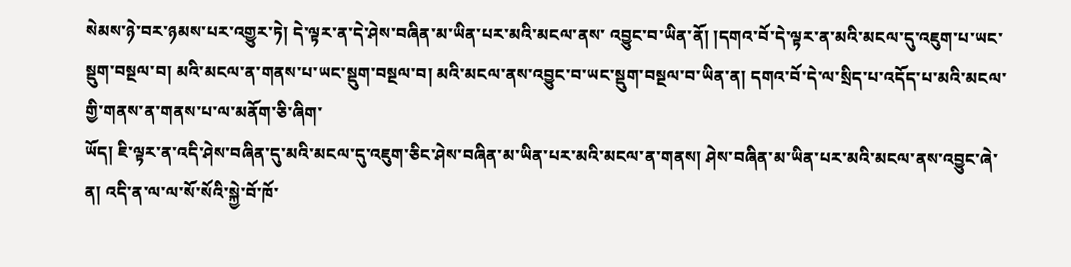སེམས་ཉེ་བར་ཉམས་པར་འགྱུར་ཏེ། དེ་ལྟར་ན་དེ་ཤེས་བཞིན་མ་ཡིན་པར་མའི་མངལ་ནས་ འབྱུང་བ་ཡིན་ནོ། །དགའ་བོ་དེ་ལྟར་ན་མའི་མངལ་དུ་འཇུག་པ་ཡང་སྡུག་བསྔལ་བ། མའི་མངལ་ན་གནས་པ་ཡང་སྡུག་བསྔལ་བ། མའི་མངལ་ནས་འབྱུང་བ་ཡང་སྡུག་བསྔལ་བ་ཡིན་ན། དགའ་བོ་དེ་ལ་སྲིད་པ་འདོད་པ་མའི་མངལ་གྱི་གནས་ན་གནས་པ་ལ་མནོག་ཅི་ཞིག་
ཡོད། ཇི་ལྟར་ན་འདི་ཤེས་བཞིན་དུ་མའི་མངལ་དུ་འཇུག་ཅིང་ཤེས་བཞིན་མ་ཡིན་པར་མའི་མངལ་ན་གནས། ཤེས་བཞིན་མ་ཡིན་པར་མའི་མངལ་ནས་འབྱུང་ཞེ་ན། འདི་ན་ལ་ལ་སོ་སོའི་སྐྱེ་བོ་ཁོ་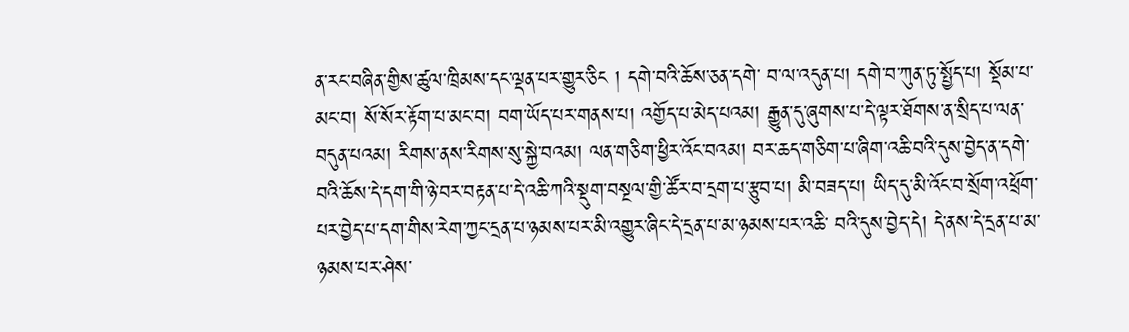ན་རང་བཞིན་གྱིས་ཚུལ་ཁྲིམས་དང་ལྡན་པར་གྱུར་ཅིང ། དགེ་བའི་ཆོས་ཅན་དགེ་ བ་ལ་འདུན་པ། དགེ་བ་ཀུན་ཏུ་སྤྱོད་པ། སྡོམ་པ་མང་བ། སོ་སོར་རྟོག་པ་མང་བ། བག་ཡོད་པར་གནས་པ། འགྱོད་པ་མེད་པའམ། རྒྱུན་དུ་ཞུགས་པ་དེ་ལྟར་ཐོགས་ན་སྲིད་པ་ལན་བདུན་པའམ། རིགས་ནས་རིགས་སུ་སྐྱེ་བའམ། ལན་གཅིག་ཕྱིར་འོང་བའམ། བར་ཆད་གཅིག་པ་ཞིག་འཆི་བའི་དུས་བྱེད་ན་དགེ་བའི་ཆོས་དེ་དག་གི་ཉེ་བར་བརྟན་པ་དེ་འཆི་ཀའི་སྡུག་བསྔལ་གྱི་ཚོར་བ་དྲག་པ་རྩུབ་པ། མི་བཟད་པ། ཡིད་དུ་མི་འོང་བ་སྲོག་འཕྲོག་པར་བྱེད་པ་དག་གིས་རེག་ཀྱང་དྲན་པ་ཉམས་པར་མི་འགྱུར་ཞིང་དེ་དྲན་པ་མ་ཉམས་པར་འཆི་ བའི་དུས་བྱེད་དེ། དེ་ནས་དེ་དྲན་པ་མ་ཉམས་པར་ཤེས་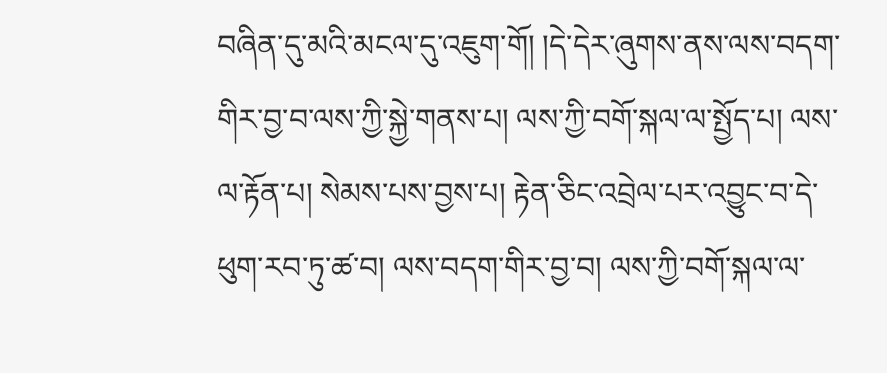བཞིན་དུ་མའི་མངལ་དུ་འཇུག་གོ། །དེ་དེར་ཞུགས་ནས་ལས་བདག་གིར་བྱ་བ་ལས་ཀྱི་སྐྱེ་གནས་པ། ལས་ཀྱི་བགོ་སྐལ་ལ་སྤྱོད་པ། ལས་ལ་རྟོན་པ། སེམས་པས་བྱས་པ། རྟེན་ཅིང་འབྲེལ་པར་འབྱུང་བ་དེ་ ཕུག་རབ་ཏུ་ཚ་བ། ལས་བདག་གིར་བྱ་བ། ལས་ཀྱི་བགོ་སྐལ་ལ་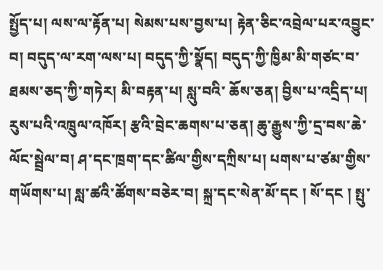སྤྱོད་པ། ལས་ལ་རྟོན་པ། སེམས་པས་བྱས་པ། རྟེན་ཅིང་འབྲེལ་པར་འབྱུང་བ། བདུད་ལ་རག་ལས་པ། བདུད་ཀྱི་སྣོད། བདུད་ཀྱི་ཁྱིམ་མི་གཙང་བ་ཐམས་ཅད་ཀྱི་གཏེར། མི་བརྟན་པ། སླུ་བའི་ ཆོས་ཅན། བྱིས་པ་འདྲིད་པ། རུས་པའི་འཁྲུལ་འཁོར། རྩའི་བྲེང་ཆགས་པ་ཅན། ཆུ་རྒྱུས་ཀྱི་དྲ་བས་ཆེ་ལོང་སྦྲེལ་བ། ཤ་དང་ཁྲག་དང་ཚིལ་གྱིས་དཀྲིས་པ། པགས་པ་ཙམ་གྱིས་གཡོགས་པ། སླ་ཚའི་ཚོགས་བཅེར་བ། སྐྲ་དང་སེན་མོ་དང ། སོ་དང ། སྤུ་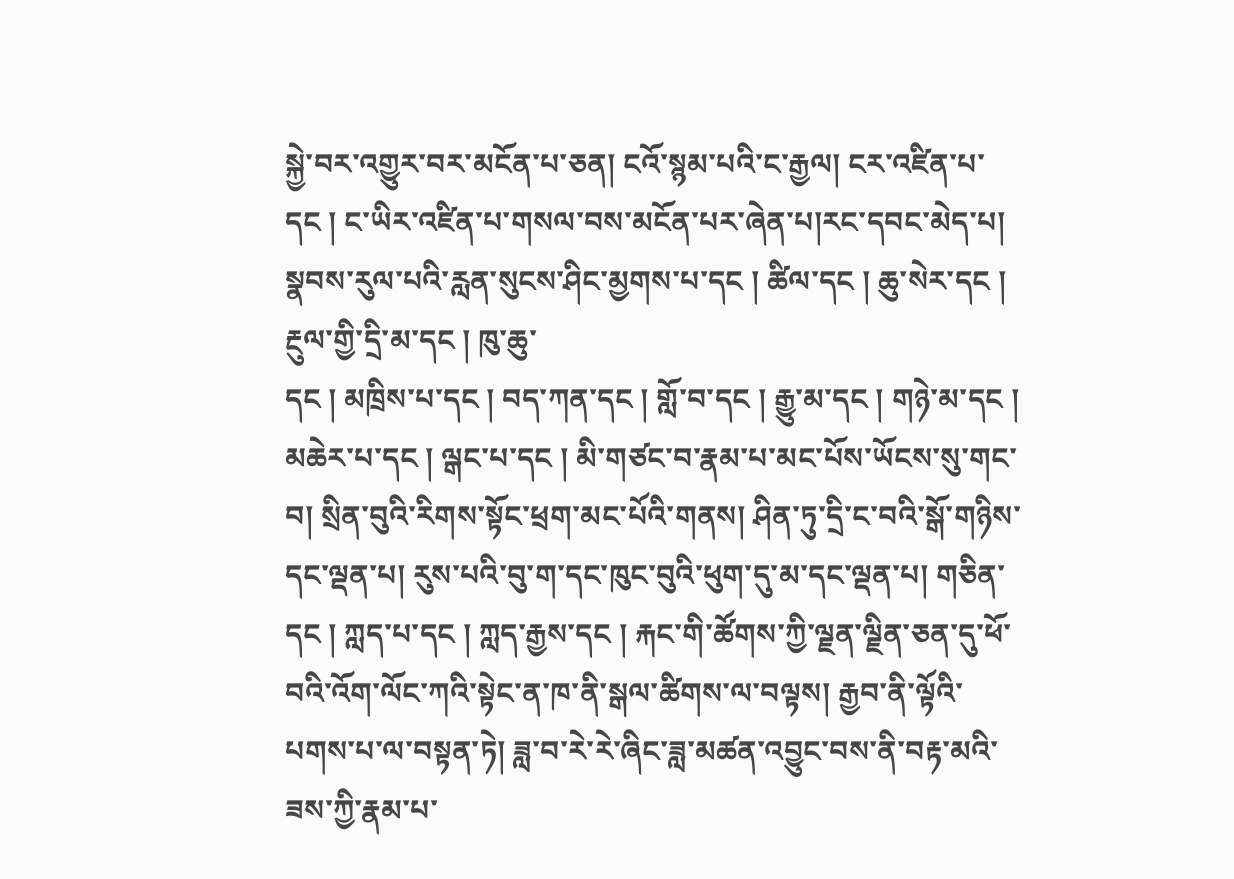སྐྱེ་བར་འགྱུར་བར་མངོན་པ་ཅན། ངའོ་སྙམ་པའི་ང་རྒྱལ། ངར་འཛིན་པ་དང ། ང་ཡིར་འཛིན་པ་གསལ་བས་མངོན་པར་ཞེན་པ།རང་དབང་མེད་པ། སྣབས་རུལ་པའི་རླན་སུངས་ཤིང་མྱགས་པ་དང ། ཚིལ་དང ། ཆུ་སེར་དང ། རྔུལ་གྱི་དྲི་མ་དང ། ཁུ་ཆུ་
དང ། མཁྲིས་པ་དང ། བད་ཀན་དང ། གློ་བ་དང ། རྒྱུ་མ་དང ། གཉེ་མ་དང ། མཆེར་པ་དང ། ལྒང་པ་དང ། མི་གཙང་བ་རྣམ་པ་མང་པོས་ཡོངས་སུ་གང་བ། སྲིན་བུའི་རིགས་སྟོང་ཕྲག་མང་པོའི་གནས། ཤིན་ཏུ་དྲི་ང་བའི་སྒོ་གཉིས་དང་ལྡན་པ། རུས་པའི་བུ་ག་དང་ཁུང་བུའི་ཕུག་དུ་མ་དང་ལྡན་པ། གཅིན་དང ། ཀླད་པ་དང ། ཀླད་རྒྱས་དང ། རྐང་གི་ཚོགས་ཀྱི་ལྗན་ལྗིན་ཅན་དུ་ཕོ་བའི་འོག་ལོང་ཀའི་སྟེང་ན་ཁ་ནི་སྒལ་ཚིགས་ལ་བལྟས། རྒྱབ་ནི་ལྟོའི་པགས་པ་ལ་བསྟན་ཏེ། ཟླ་བ་རེ་རེ་ཞིང་ཟླ་མཚན་འབྱུང་བས་ནི་བརྟ་མའི་ ཟས་ཀྱི་རྣམ་པ་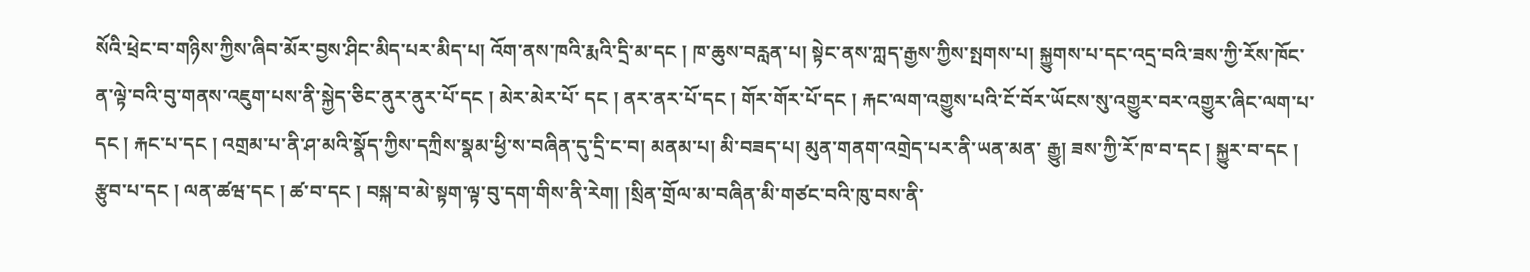སོའི་ཕྲེང་བ་གཉིས་ཀྱིས་ཞིབ་མོར་བྱས་ཤིང་མིད་པར་མིད་པ། འོག་ནས་ཁའི་རྨའི་དྲི་མ་དང ། ཁ་ཆུས་བརླན་པ། སྟེང་ནས་ཀླད་རྒྱས་ཀྱིས་སྤགས་པ། སྐྱུགས་པ་དང་འདྲ་བའི་ཟས་ཀྱི་རོས་ཁོང་ན་ལྟེ་བའི་བུ་གནས་འཇུག་པས་ནི་སྐྱེད་ཅིང་ནུར་ནུར་པོ་དང ། མེར་མེར་པོ་ དང ། ནར་ནར་པོ་དང ། གོར་གོར་པོ་དང ། རྐང་ལག་འགྱུས་པའི་ངོ་བོར་ཡོངས་སུ་འགྱུར་བར་འགྱུར་ཞིང་ལག་པ་དང ། རྐང་པ་དང ། འགྲམ་པ་ནི་ཤ་མའི་སྣོད་ཀྱིས་དཀྲིས་སྣམ་ཕྱི་ས་བཞིན་དུ་དྲི་ང་བ། མནམ་པ། མི་བཟད་པ། མུན་གནག་འགྲེད་པར་ནི་ཡན་མན་ རྒྱུ། ཟས་ཀྱི་རོ་ཁ་བ་དང ། སྐྱུར་བ་དང ། རྩུབ་པ་དང ། ལན་ཚཝ་དང ། ཚ་བ་དང ། བསྐ་བ་མེ་སྟག་ལྟ་བུ་དག་གིས་ནི་རེག། །སྲིན་གྲོལ་མ་བཞིན་མི་གཙང་བའི་ཁུ་བས་ནི་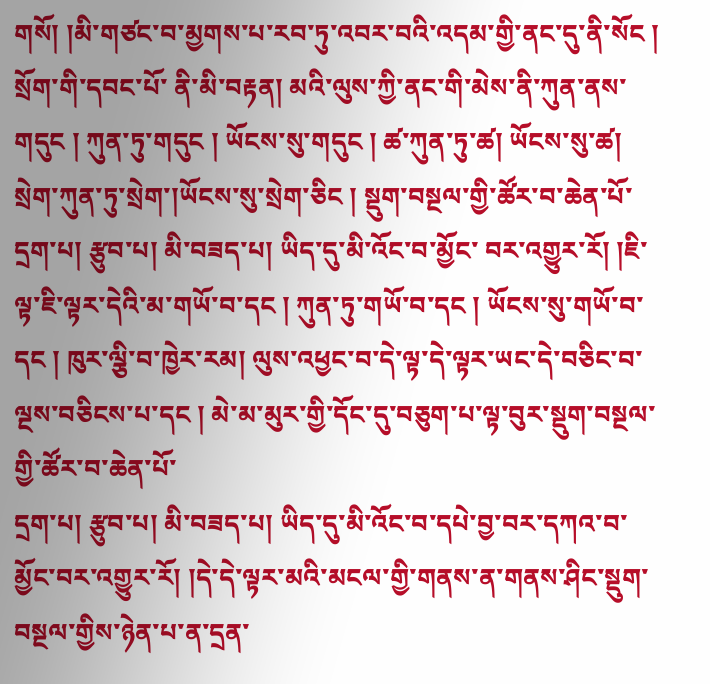གསོ། །མི་གཙང་བ་མྱགས་པ་རབ་ཏུ་འབར་བའི་འདམ་གྱི་ནང་དུ་ནི་སོང ། སྲོག་གི་དབང་པོ་ ནི་མི་བརྟན། མའི་ལུས་ཀྱི་ནང་གི་མེས་ནི་ཀུན་ནས་གདུང ། ཀུན་ཏུ་གདུང ། ཡོངས་སུ་གདུང ། ཚ་ཀུན་ཏུ་ཚ། ཡོངས་སུ་ཚ། སྲེག་ཀུན་ཏུ་སྲེག་།ཡོངས་སུ་སྲེག་ཅིང ། སྡུག་བསྔལ་གྱི་ཚོར་བ་ཆེན་པོ་དྲག་པ། རྩུབ་པ། མི་བཟད་པ། ཡིད་དུ་མི་འོང་བ་མྱོང་ བར་འགྱུར་རོ། །ཇི་ལྟ་ཇི་ལྟར་དེའི་མ་གཡོ་བ་དང ། ཀུན་ཏུ་གཡོ་བ་དང ། ཡོངས་སུ་གཡོ་བ་དང ། ཁུར་ལྕི་བ་ཁྱེར་རམ། ལུས་འཕྱང་བ་དེ་ལྟ་དེ་ལྟར་ཡང་དེ་བཅིང་བ་ལྔས་བཅིངས་པ་དང ། མེ་མ་མུར་གྱི་དོང་དུ་བཅུག་པ་ལྟ་བུར་སྡུག་བསྔལ་གྱི་ཚོར་བ་ཆེན་པོ་
དྲག་པ། རྩུབ་པ། མི་བཟད་པ། ཡིད་དུ་མི་འོང་བ་དཔེ་བྱ་བར་དཀའ་བ་མྱོང་བར་འགྱུར་རོ། །དེ་དེ་ལྟར་མའི་མངལ་གྱི་གནས་ན་གནས་ཤིང་སྡུག་བསྔལ་གྱིས་ཉེན་པ་ན་དྲན་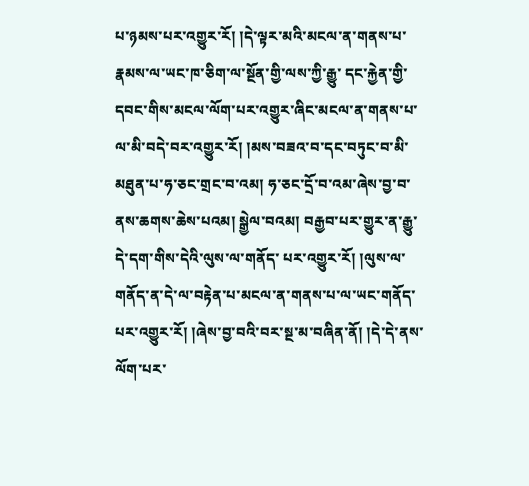པ་ཉམས་པར་འགྱུར་རོ། །དེ་ལྟར་མའི་མངལ་ན་གནས་པ་རྣམས་ལ་ཡང་ཁ་ཅིག་ལ་སྔོན་གྱི་ལས་ཀྱི་རྒྱུ་ དང་རྐྱེན་གྱི་དབང་གིས་མངལ་ལོག་པར་འགྱུར་ཞིང་མངལ་ན་གནས་པ་ལ་མི་བདེ་བར་འགྱུར་རོ། །མས་བཟའ་བ་དང་བཏུང་བ་མི་མཐུན་པ་ཧ་ཅང་གྲང་བ་འམ། ཧ་ཅང་དྲོ་བ་འམ་ཞེས་བྱ་བ་ནས་ཆགས་ཆེས་པའམ། སྒྱེལ་བའམ། བརྒྱབ་པར་གྱུར་ན་རྒྱུ་དེ་དག་གིས་དེའི་ལུས་ལ་གནོད་ པར་འགྱུར་རོ། །ལུས་ལ་གནོད་ན་དེ་ལ་བརྟེན་པ་མངལ་ན་གནས་པ་ལ་ཡང་གནོད་པར་འགྱུར་རོ། །ཞེས་བྱ་བའི་བར་སྔ་མ་བཞིན་ནོ། །དེ་དེ་ནས་ལོག་པར་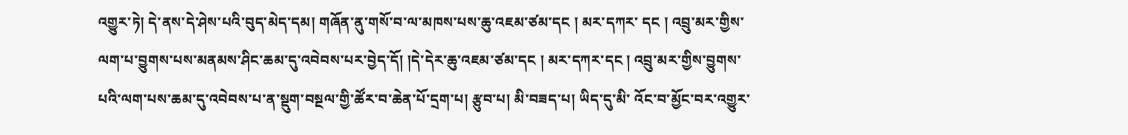འགྱུར་ཏེ། དེ་ནས་དེ་ཤེས་པའི་བུད་མེད་དམ། གཞོན་ནུ་གསོ་བ་ལ་མཁས་པས་ཆུ་འཇམ་ཙམ་དང ། མར་དཀར་ དང ། འབྲུ་མར་གྱིས་ལག་པ་བྱུགས་པས་མནམས་ཤིང་ཆམ་དུ་འབེབས་པར་བྱེད་དོ། །དེ་དེར་ཆུ་འཇམ་ཙམ་དང ། མར་དཀར་དང ། འབྲུ་མར་གྱིས་བྱུགས་པའི་ལག་པས་ཆམ་དུ་འབེབས་པ་ན་སྡུག་བསྔལ་གྱི་ཚོར་བ་ཆེན་པོ་དྲག་པ། རྩུབ་པ། མི་བཟད་པ། ཡིད་དུ་མི་ འོང་བ་མྱོང་བར་འགྱུར་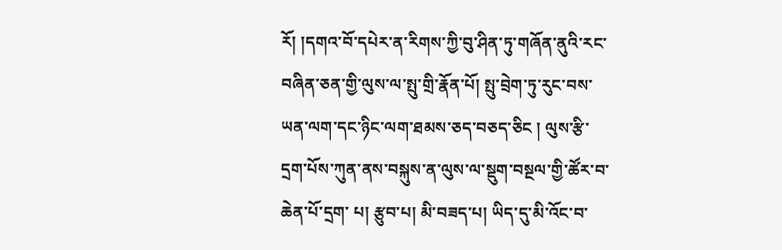རོ། །དགའ་བོ་དཔེར་ན་རིགས་ཀྱི་བུ་ཤིན་ཏུ་གཞོན་ནུའི་རང་བཞིན་ཅན་གྱི་ལུས་ལ་སྤུ་གྲི་རྣོན་པོ། སྤུ་བྲེག་ཏུ་རུང་བས་ཡན་ལག་དང་ཉིང་ལག་ཐམས་ཅད་བཅད་ཅིང ། ལུས་རྩི་དྲག་པོས་ཀུན་ནས་བསྐུས་ན་ལུས་ལ་སྡུག་བསྔལ་གྱི་ཚོར་བ་ཆེན་པོ་དྲག་ པ། རྩུབ་པ། མི་བཟད་པ། ཡིད་དུ་མི་འོང་བ་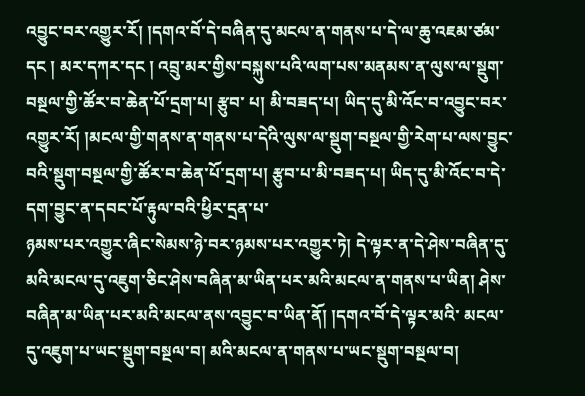འབྱུང་བར་འགྱུར་རོ། །དགའ་བོ་དེ་བཞིན་དུ་མངལ་ན་གནས་པ་དེ་ལ་ཆུ་འཇམ་ཙམ་དང ། མར་དཀར་དང ། འབྲུ་མར་གྱིས་བསྐུས་པའི་ལག་པས་མནམས་ན་ལུས་ལ་སྡུག་བསྔལ་གྱི་ཚོར་བ་ཆེན་པོ་དྲག་པ། རྩུབ་ པ། མི་བཟད་པ། ཡིད་དུ་མི་འོང་བ་འབྱུང་བར་འགྱུར་རོ། །མངལ་གྱི་གནས་ན་གནས་པ་དེའི་ལུས་ལ་སྡུག་བསྔལ་གྱི་རེག་པ་ལས་བྱུང་བའི་སྡུག་བསྔལ་གྱི་ཚོར་བ་ཆེན་པོ་དྲག་པ། རྩུབ་པ་མི་བཟད་པ། ཡིད་དུ་མི་འོང་བ་དེ་དག་བྱུང་ན་དབང་པོ་རྟུལ་བའི་ཕྱིར་དྲན་པ་
ཉམས་པར་འགྱུར་ཞིང་སེམས་ཉེ་བར་ཉམས་པར་འགྱུར་ཏེ། དེ་ལྟར་ན་དེ་ཤེས་བཞིན་དུ་མའི་མངལ་དུ་འཇུག་ཅིང་ཤེས་བཞིན་མ་ཡིན་པར་མའི་མངལ་ན་གནས་པ་ཡིན། ཤེས་བཞིན་མ་ཡིན་པར་མའི་མངལ་ནས་འབྱུང་བ་ཡིན་ནོ། །དགའ་བོ་དེ་ལྟར་མའི་ མངལ་དུ་འཇུག་པ་ཡང་སྡུག་བསྔལ་བ། མའི་མངལ་ན་གནས་པ་ཡང་སྡུག་བསྔལ་བ།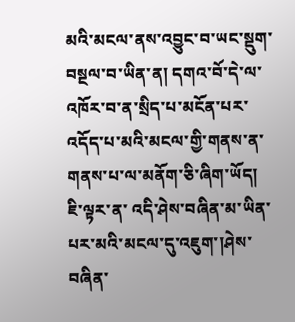མའི་མངལ་ནས་འབྱུང་བ་ཡང་སྡུག་བསྔལ་བ་ཡིན་ན། དགའ་བོ་དེ་ལ་འཁོར་བ་ན་སྲིད་པ་མངོན་པར་འདོད་པ་མའི་མངལ་གྱི་གནས་ན་གནས་པ་ལ་མནོག་ཅི་ཞིག་ཡོད། ཇི་ལྟར་ན་ འདི་ཤེས་བཞིན་མ་ཡིན་པར་མའི་མངལ་དུ་འཇུག་།ཤེས་བཞིན་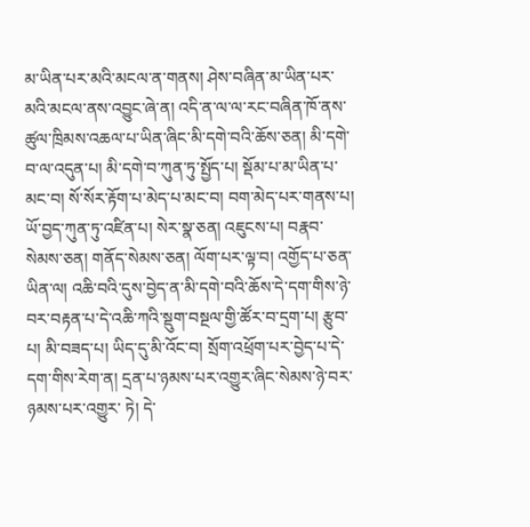མ་ཡིན་པར་མའི་མངལ་ན་གནས། ཤེས་བཞིན་མ་ཡིན་པར་མའི་མངལ་ནས་འབྱུང་ཞེ་ན། འདི་ན་ལ་ལ་རང་བཞིན་ཁོ་ནས་ཚུལ་ཁྲིམས་འཆལ་པ་ཡིན་ཞིང་མི་དགེ་བའི་ཆོས་ཅན། མི་དགེ་བ་ལ་འདུན་པ། མི་དགེ་བ་ཀུན་ཏུ་སྤྱོད་པ། སྡོམ་པ་མ་ཡིན་པ་མང་བ། སོ་སོར་རྟོག་པ་མེད་པ་མང་བ། བག་མེད་པར་གནས་པ། ཡོ་བྱད་ཀུན་ཏུ་འཛིན་པ། སེར་སྣ་ཅན། འཇུངས་པ། བརྣབ་སེམས་ཅན། གནོད་སེམས་ཅན། ལོག་པར་ལྟ་བ། འགྱོད་པ་ཅན་ཡིན་ལ། འཆི་བའི་དུས་བྱེད་ན་མི་དགེ་བའི་ཆོས་དེ་དག་གིས་ཉེ་བར་བརྟན་པ་དེ་འཆི་ཀའི་སྡུག་བསྔལ་གྱི་ཚོར་བ་དྲག་པ། རྩུབ་པ། མི་བཟད་པ། ཡིད་དུ་མི་འོང་བ། སྲོག་འཕྲོག་པར་བྱེད་པ་དེ་དག་གིས་རེག་ན། དྲན་པ་ཉམས་པར་འགྱུར་ཞིང་སེམས་ཉེ་བར་ཉམས་པར་འགྱུར་ ཏེ། དེ་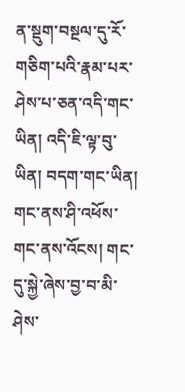ན་སྡུག་བསྔལ་དུ་རོ་གཅིག་པའི་རྣམ་པར་ཤེས་པ་ཅན་འདི་གང་ཡིན། འདི་ཇི་ལྟ་བུ་ཡིན། བདག་གང་ཡིན། གང་ནས་ཤི་འཕོས་གང་ནས་འོངས། གང་དུ་སྐྱེ་ཞེས་བྱ་བ་མི་ཤེས་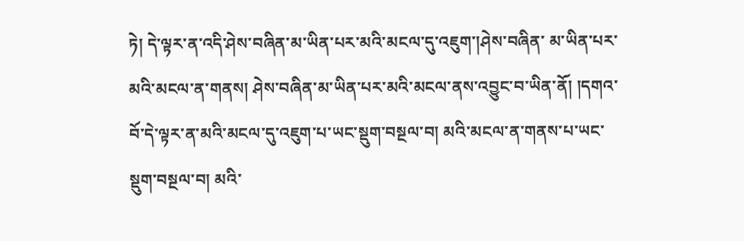ཏེ། དེ་ལྟར་ན་འདི་ཤེས་བཞིན་མ་ཡིན་པར་མའི་མངལ་དུ་འཇུག་།ཤེས་བཞིན་ མ་ཡིན་པར་མའི་མངལ་ན་གནས། ཤེས་བཞིན་མ་ཡིན་པར་མའི་མངལ་ནས་འབྱུང་བ་ཡིན་ནོ། །དགའ་བོ་དེ་ལྟར་ན་མའི་མངལ་དུ་འཇུག་པ་ཡང་སྡུག་བསྔལ་བ། མའི་མངལ་ན་གནས་པ་ཡང་སྡུག་བསྔལ་བ། མའི་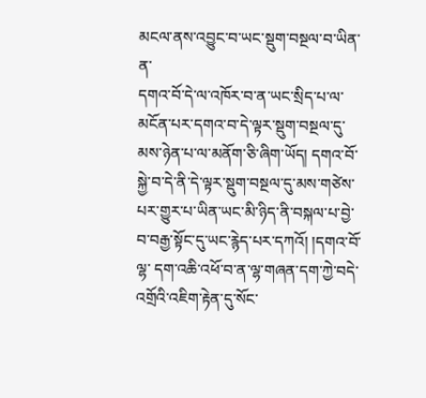མངལ་ནས་འབྱུང་བ་ཡང་སྡུག་བསྔལ་བ་ཡིན་ན་
དགའ་བོ་དེ་ལ་འཁོར་བ་ན་ཡང་སྲིད་པ་ལ་མངོན་པར་དགའ་བ་དེ་ལྟར་སྡུག་བསྔལ་དུ་མས་ཉེན་པ་ལ་མནོག་ཅི་ཞིག་ཡོད། དགའ་བོ་སྐྱེ་བ་དེ་ནི་དེ་ལྟར་སྡུག་བསྔལ་དུ་མས་གཙེས་པར་གྱུར་པ་ཡིན་ཡང་མི་ཉིད་ནི་བསྐལ་པ་བྱེ་བ་བརྒྱ་སྟོང་དུ་ཡང་རྙེད་པར་དཀའོ། །དགའ་བོ་ལྷ་ དག་འཆི་འཕོ་བ་ན་ལྷ་གཞན་དག་ཀྱེ་བདེ་འགྲོའི་འཇིག་རྟེན་དུ་སོང་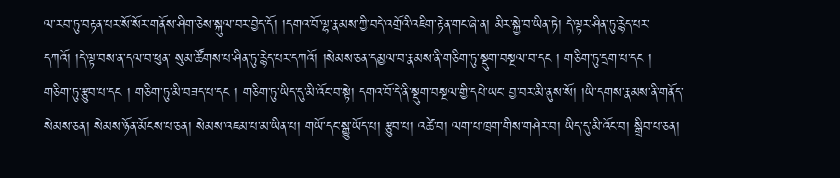ལ་རབ་ཏུ་བརྟན་པར་སོ་སོར་གནོས་ཤིག་ཅེས་སྐུལ་བར་བྱེད་དོ། །དགའ་བོ་ལྷ་རྣམས་ཀྱི་བདེ་འགྲོའི་འཇིག་རྟེན་གང་ཞེ་ན། མིར་སྐྱེ་བ་ཡིན་ཏེ། དེ་ལྟར་ཤིན་ཏུ་རྙེད་པར་དཀའོ། །དེ་ལྟ་བས་ན་དལ་བ་ཕུན་ སུམ་ཚོགས་པ་ཤིན་ཏུ་རྙེད་པར་དཀའོ། །སེམས་ཅན་དམྱལ་བ་རྣམས་ནི་གཅིག་ཏུ་སྡུག་བསྔལ་བ་དང ། གཅིག་ཏུ་དྲག་པ་དང ། གཅིག་ཏུ་རྩུབ་པ་དང ། གཅིག་ཏུ་མི་བཟད་པ་དང ། གཅིག་ཏུ་ཡིད་དུ་མི་འོང་བ་སྟེ། དགའ་བོ་དེ་ནི་སྡུག་བསྔལ་གྱི་དཔེ་ཡང་ བྱ་བར་མི་ནུས་སོ། །ཡི་དགས་རྣམས་ནི་གནོད་སེམས་ཅན། སེམས་ཉོན་མོངས་པ་ཅན། སེམས་འཇམ་པ་མ་ཡིན་པ། གཡོ་དང་སྒྱུ་ཡོད་པ། རྩུབ་པ། འཚེ་བ། ལག་པ་ཁྲག་གིས་གཤེར་བ། ཡིད་དུ་མི་འོང་བ། སྒྲིབ་པ་ཅན།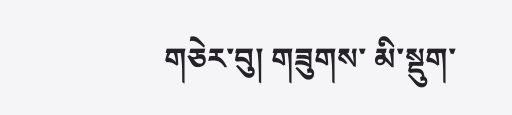གཅེར་བུ། གཟུགས་ མི་སྡུག་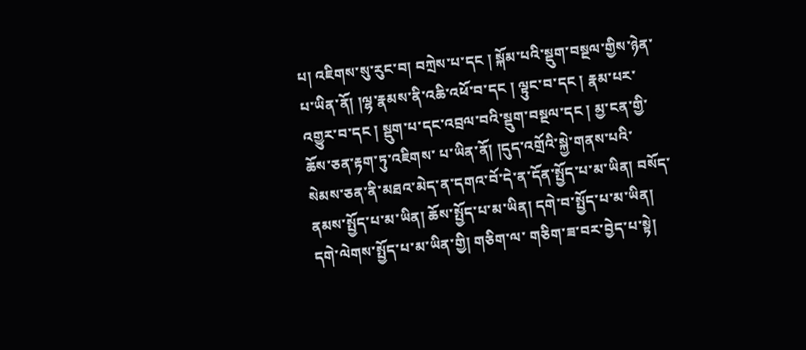པ། འཇིགས་སུ་རུང་བ། བཀྲེས་པ་དང ། སྐོམ་པའི་སྡུག་བསྔལ་གྱིས་ཉེན་པ་ཡིན་ནོ། །ལྷ་རྣམས་ནི་འཆི་འཕོ་བ་དང ། ལྟུང་བ་དང ། རྣམ་པར་འགྱུར་བ་དང ། སྡུག་པ་དང་འབྲལ་བའི་སྡུག་བསྔལ་དང ། མྱ་ངན་གྱི་ཆོས་ཅན་རྟག་ཏུ་འཇིགས་ པ་ཡིན་ནོ། །དུད་འགྲོའི་སྐྱེ་གནས་པའི་སེམས་ཅན་ནི་མཐའ་མེད་ན་དགའ་བོ་དེ་ན་དོན་སྤྱོད་པ་མ་ཡིན། བསོད་ནམས་སྤྱོད་པ་མ་ཡིན། ཆོས་སྤྱོད་པ་མ་ཡིན། དགེ་བ་སྤྱོད་པ་མ་ཡིན། དགེ་ལེགས་སྤྱོད་པ་མ་ཡིན་གྱི། གཅིག་ལ་ གཅིག་ཟ་བར་བྱེད་པ་སྟེ།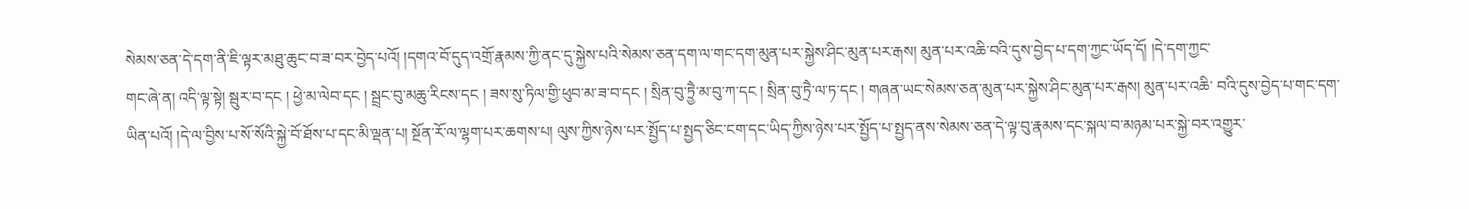སེམས་ཅན་དེ་དག་ནི་ཇི་ལྟར་མཐུ་ཆུང་བ་ཟ་བར་བྱེད་པའོ། །དགའ་བོ་དུད་འགྲོ་རྣམས་ཀྱི་ནང་དུ་སྐྱེས་པའི་སེམས་ཅན་དག་ལ་གང་དག་མུན་པར་སྐྱེས་ཤིང་མུན་པར་རྒས། མུན་པར་འཆི་བའི་དུས་བྱེད་པ་དག་ཀྱང་ཡོད་དོ། །དེ་དག་ཀྱང་
གང་ཞེ་ན། འདི་ལྟ་སྟེ། སྦུར་བ་དང ། ཕྱེ་མ་ལེབ་དང ། སྦྲང་བུ་མཆུ་རིངས་དང ། ཟས་སུ་ཏིལ་གྱི་ཕུབ་མ་ཟ་བ་དང ། སྲིན་བུ་ཏྲྱཻ་མ་བུ་ཀ་དང ། སྲིན་བུ་ཏྲཻ་ལ་ཏ་དང ། གཞན་ཡང་སེམས་ཅན་མུན་པར་སྐྱེས་ཤིང་མུན་པར་རྒས། མུན་པར་འཆི་ བའི་དུས་བྱེད་པ་གང་དག་ཡིན་པའོ། །དེ་ལ་བྱིས་པ་སོ་སོའི་སྐྱེ་བོ་ཐོས་པ་དང་མི་ལྡན་པ། སྔོན་རོ་ལ་ལྷག་པར་ཆགས་པ། ལུས་ཀྱིས་ཉེས་པར་སྤྱོད་པ་སྤྱད་ཅིང་ངག་དང་ཡིད་ཀྱིས་ཉེས་པར་སྤྱོད་པ་སྤྱད་ནས་སེམས་ཅན་དེ་ལྟ་བུ་རྣམས་དང་སྐལ་བ་མཉམ་པར་སྐྱེ་བར་འགྱུར་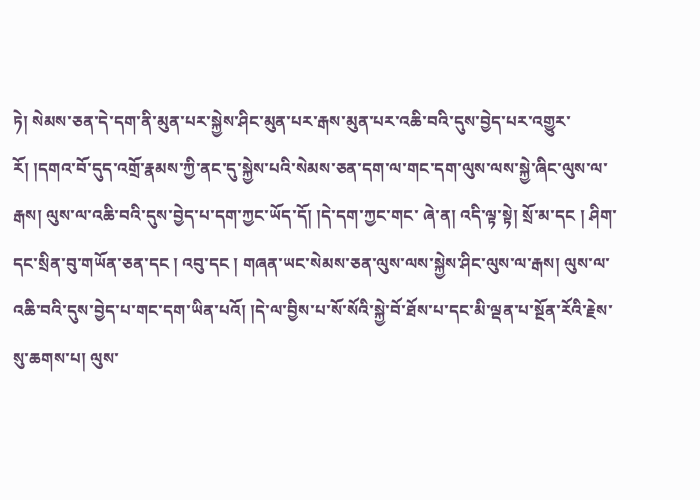ཏེ། སེམས་ཅན་དེ་དག་ནི་མུན་པར་སྐྱེས་ཤིང་མུན་པར་རྒས་མུན་པར་འཆི་བའི་དུས་བྱེད་པར་འགྱུར་རོ། །དགའ་བོ་དུད་འགྲོ་རྣམས་ཀྱི་ནང་དུ་སྐྱེས་པའི་སེམས་ཅན་དག་ལ་གང་དག་ལུས་ལས་སྐྱེ་ཞིང་ལུས་ལ་རྒས། ལུས་ལ་འཆི་བའི་དུས་བྱེད་པ་དག་ཀྱང་ཡོད་དོ། །དེ་དག་ཀྱང་གང་ ཞེ་ན། འདི་ལྟ་སྟེ། སྲོ་མ་དང ། ཤིག་དང་སྲིན་བུ་གཡོན་ཅན་དང ། འབུ་དང ། གཞན་ཡང་སེམས་ཅན་ལུས་ལས་སྐྱེས་ཤིང་ལུས་ལ་རྒས། ལུས་ལ་འཆི་བའི་དུས་བྱེད་པ་གང་དག་ཡིན་པའོ། །དེ་ལ་བྱིས་པ་སོ་སོའི་སྐྱེ་བོ་ཐོས་པ་དང་མི་ལྡན་པ་སྔོན་རོའི་རྗེས་ སུ་ཆགས་པ། ལུས་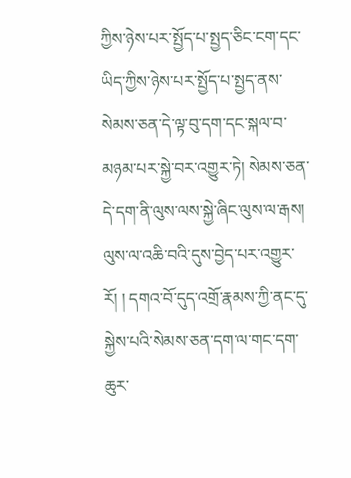ཀྱིས་ཉེས་པར་སྤྱོད་པ་སྤྱད་ཅིང་ངག་དང་ཡིད་ཀྱིས་ཉེས་པར་སྤྱོད་པ་སྤྱད་ནས་སེམས་ཅན་དེ་ལྟ་བུ་དག་དང་སྐལ་བ་མཉམ་པར་སྐྱེ་བར་འགྱུར་ཏེ། སེམས་ཅན་དེ་དག་ནི་ལུས་ལས་སྐྱེ་ཞིང་ལུས་ལ་རྒས། ལུས་ལ་འཆི་བའི་དུས་བྱེད་པར་འགྱུར་རོ། ། དགའ་བོ་དུད་འགྲོ་རྣམས་ཀྱི་ནང་དུ་སྐྱེས་པའི་སེམས་ཅན་དག་ལ་གང་དག་ཆུར་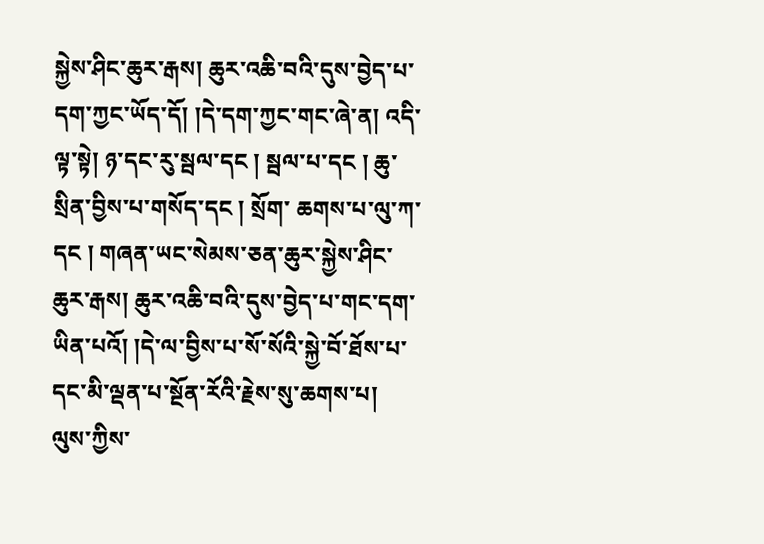སྐྱེས་ཤིང་ཆུར་རྒས། ཆུར་འཆི་བའི་དུས་བྱེད་པ་དག་ཀྱང་ཡོད་དོ། །དེ་དག་ཀྱང་གང་ཞེ་ན། འདི་ལྟ་སྟེ། ཉ་དང་རུ་སྦལ་དང ། སྦལ་པ་དང ། ཆུ་སྲིན་བྱིས་པ་གསོད་དང ། སྲོག་ ཆགས་པ་ལུ་ཀ་དང ། གཞན་ཡང་སེམས་ཅན་ཆུར་སྐྱེས་ཤིང་ཆུར་རྒས། ཆུར་འཆི་བའི་དུས་བྱེད་པ་གང་དག་ཡིན་པའོ། །དེ་ལ་བྱིས་པ་སོ་སོའི་སྐྱེ་བོ་ཐོས་པ་དང་མི་ལྡན་པ་སྔོན་རོའི་རྗེས་སུ་ཆགས་པ། ལུས་ཀྱིས་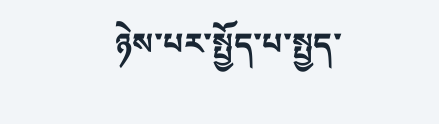ཉེས་པར་སྤྱོད་པ་སྤྱད་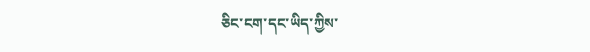ཅིང་ངག་དང་ཡིད་ཀྱིས་